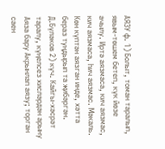АЯЗУ ф. 1) Болыт, томан таралып, явым-төшем бетеп, күк йөзе ачылу. Иртә аязмаса, кич аязмас, кич аязмаса, һич аязмас. Мәкаль. Көн күптән аязган инде, хәтта бераз туңдырып та җибәргән. Д.Бүләков 2) күч. Кайгы-хәсрәт таралу, күңелсез хисләрдән арыну Аяза бару Акрынлап аязу; торган саен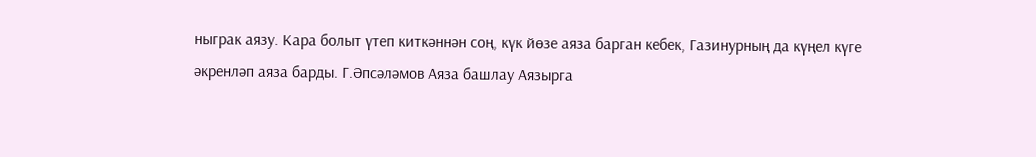ныграк аязу. Кара болыт үтеп киткәннән соң, күк йөзе аяза барган кебек, Газинурның да күңел күге әкренләп аяза барды. Г.Әпсәләмов Аяза башлау Аязырга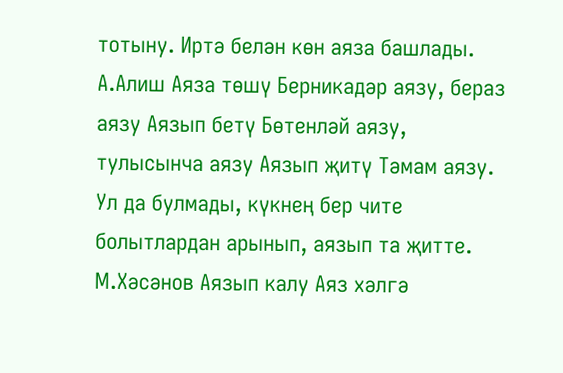тотыну. Иртә белән көн аяза башлады. А.Алиш Аяза төшү Берникадәр аязу, бераз аязу Аязып бетү Бөтенләй аязу, тулысынча аязу Аязып җитү Тәмам аязу. Ул да булмады, күкнең бер чите болытлардан арынып, аязып та җитте. М.Хәсәнов Аязып калу Аяз хәлгә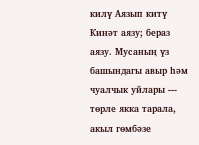килү Аязып китү Кинәт аязу; бераз аязу. Мусаның үз башындагы авыр һәм чуалчык уйлары --- төрле якка тарала, акыл гөмбәзе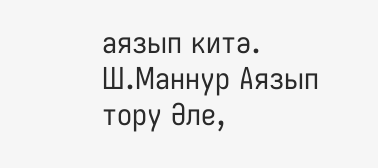аязып китә. Ш.Маннур Аязып тору Әле,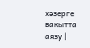хәзерге вакытта аязу |